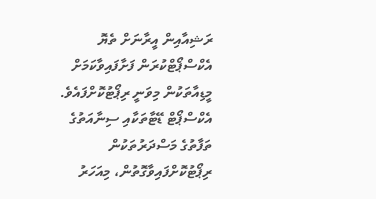ރަޝިއާއިން އީރާނަށް ތެޔޮ އެކްސްޕޯޓްކުރަން ފަށާފައިވާކަމަށް މީޑިއާތަކުން މިވަނީ ރިޕޯޓުކޮށްފައެވެ. އެކްސްޕޯޓް ޑޭޓާތަކާއި ސިނާއަތުގެ ތަފާތުގެ މަސްދަރުތަކުން ރިޕޯޓުކޮށްފައިވާގޮތުން، މިއަހަރު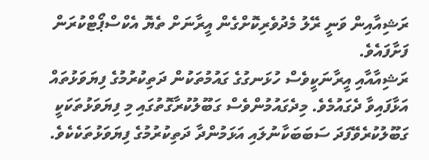ރަޝިއާއިން ވަނީ ރޭލު މެދުވެރިކޮށްގެން އީރާނަށް ތެޔޮ އެކްސްޕޯޓްކުރަން ފަށާފައެވެ.
ރަޝިއާއާއި އީރާނަކީވެސް ހުޅަނގުގެ ގައުމުތަކުން ދަތިކުރުމުގެ ފިޔަވަޅުތައް އަޅާފައިވާ ދެގައުމެވެ. މިދެގައުމުންވެސް ގަބޫލުކުރާގޮތުގައި މި ފިޔަވަޅުތަކަކީ ގަބޫލުކުރެވޭފަދަ ސަބަބަކާނުލައި އަޅަމުންދާ ދަތިކުރުމުގެ ފިޔަވަޅުތަކެކެވެ.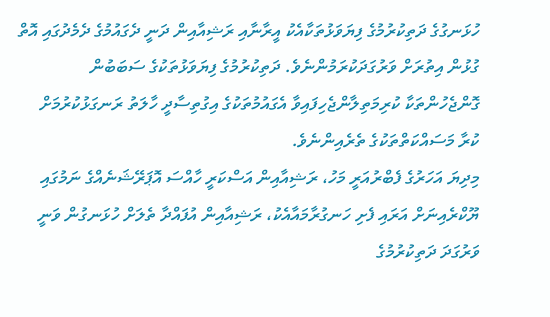ހުޅަނގުގެ ދަތިކުރުމުގެ ފިޔަވަޅުތަކާއެކު އީރާނާއި ރަޝިއާއިން ދަނީ ދެގައުމުގެ ދެމެދުގައި އޮތް ގުޅުން އިތުރަށް ވަރުގަދަކުރަމުންނެވެ. ދަތިކުރުމުގެ ފިޔަވަޅުތަކުގެ ސަބަބުން ގޮންޖެހުންތަކާ ކުރިމަތިލާންޖެހިފައިވާ އެގައުމުތަކުގެ އިގުތިސާދީ ހާލަތު ރަނގަޅުކުރުމަށް ކުރާ މަސައްކަތްތަކުގެ ތެރެއިންނެވެ.
މިދިޔަ އަހަރުގެ ފެބްރުއަރީ މަހު، ރަޝިއާއިން އަސްކަރީ ހާއްސަ އޮޕަރޭޝަނެއްގެ ނަމުގައި ޔޫކްރެއިނަށް އަރައި ފެށި ހަނގުރާމައާއެކު، ރަޝިއާއިން އުފައްދާ ތެލަށް ހުޅަނގުން ވަނީ ވަރުގަދަ ދަތިކުރުމުގެ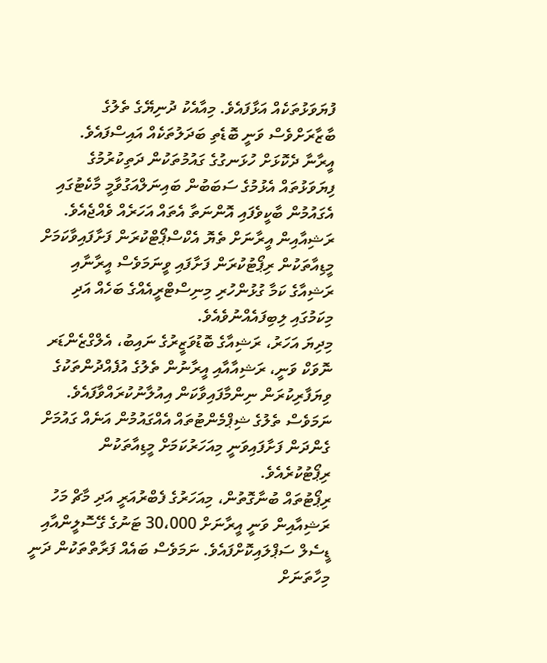ފުޔަވަޅުތަކެއް އަޅާފައެވެ. މިއާއެކު ދުނިޔޭގެ ތެލުގެ ބާޒާރަށްވެސް ވަނީ ބޮޑެތި ބަދަލުތަކެއް އައިސްފައެވެ.
އީރާނާ ދެކޮޅަށް ހުޅަނގުގެ ގައުމުތަކުން ދަތިކުރުމުގެ ފިޔަވަޅުތައް އެޅުމުގެ ސަބަބުން ބައިނަލްއަގުވާމީ މާކެޓުގައި އެގައުމުން ބާކީވެފައި އޮންނަތާ އެތައް އަހަރެއް ވެއްޖެއެވެ.
ރަޝިއާއިން އީރާނަށް ތެޔޮ އެކްސްޕޯޓްކުރަން ފަށާފައިވާކަމަށް މީޑިއާތަކުން ރިޕޯޓުކުރަން ފަށާފައި ވީނަމަވެސް އީރާނާއި ރަޝިއާގެ ކަމާ ގުޅުންހުރި މިނިސްޓްރީއެއްގެ ބަހެއް އަދި މިކަމުގައި ލިބިފައެއްނުވެއެވެ.
މިދިޔަ އަހަރު، ރަޝިއާގެ ބޮޑުވަޒީރުގެ ނައިބު، އެލްގްޒެންޑަރ ނޮވަކް ވަނީ، ރަޝިއާއާއި އީރާނުން ތެލުގެ އުފެއްދުންތަކުގެ ވިޔަފާރިކުރަން ނިންމާފައިވާކަން އިއުލާނުކުރައްވާފައެވެ. ނަމަވެސް ތެލުގެ ޝިޕްމެންޓުތައް އެއްގައުމުން އަނެއް ގައުމަށް ގެންދަން ފަށާފައިވަނީ މިއަހަރުކަމަށް މީޑިއާތަކުން ރިޕޯޓުކުރެއެވެ.
ރިޕޯޓުތައް ބުނާގޮތުން، މިއަހަރުގެ ފެބްރުއަރީ އަދި މާޗް މަހު ރަޝިއާއިން ވަނީ އީރާނަށް 30،000 ޓަނުގެ ގޭސޮލީންއާއި ޑީސެލް ސަޕްލައިކޮށްފައެވެ. ނަމަވެސް ބައެއް ފަރާތްތަކުން ދަނީ މިހާތަނަށް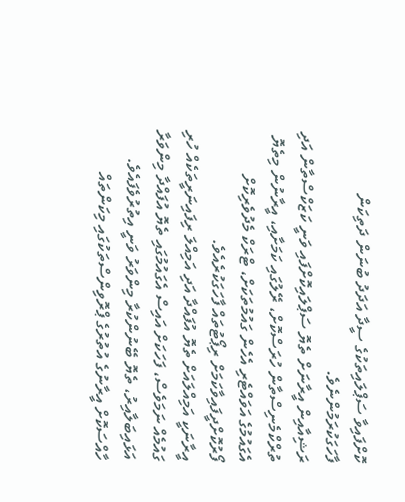ކޮށްފައިވާ ސަޕްލައިތަކުގެ ސީދާ އަދަދު ބުނަން ދަތިކަން ފާހަގަކުރަމުންނެވެ.
ރަޝިއާއިން އީރާނަށް ތެޔޮ ސަޕްލައިކޮށްފައި ވަނީ ކަޒަކްސްތާން އަދި ތުރްކްމެނިސްތާން ހުރަސްކޮށް، ރޭލުގައި ކަމަށާއި، އީރާނުން މިތެޔޮ އެގައުމުގެ އަވައްޓެރި އެހެން ގައުމުތަކަށް، ޓްރަކް މެދުވެރިކޮށް ފޯރުކޮށްދީފައިވާކަމަށް ރިޕޯޓުތައް ފާހަގަކުރެއެވެ.
އީރާނަކީ އަމިއްލައަށް ތެޔޮ އުފައްދާ އަދި އަމިއްލަ ރިފައިނަރީތަކެއް ހުރި ގައުމެއް ނަމަވެސް، ފަހަކަށް އައިސް އެގައުމުގައި ތެޔޮ އުފައްދާ މިންވަރާ އަޅައިބަލާއިރު، ތެޔޮ ބޭނުންކުރާ މިންވަރު ވަނީ އިތުރުވެފައެވެ. ހާއްސަކޮށް އީރާނުގެ އުތުރުގެ ޕްރޮވިންސްތަކުގައި މިކަންތައް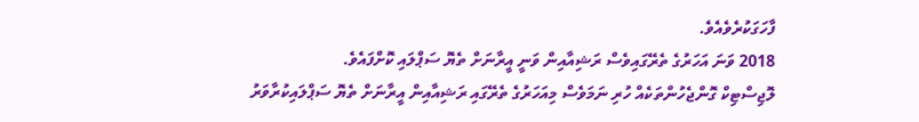ފާހަގަކުރެވެއެވެ.
2018 ވަނަ އަހަރުގެ ތެރޭގައިވެސް ރަޝިއާއިން ވަނީ އީރާނަށް ތެޔޮ ސަޕްލައި ކޮށްފައެވެ.
ލޮޖިސްޓިކް ގޮންޖެހުންތަކެއް ހުރި ނަމަވެސް މިއަހަރުގެ ތެރޭގައި ރަޝިއާއިން އީރާނަށް ތެޔޮ ސަޕްލައިކުރާވަރު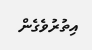އިތުރުވެގެން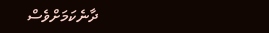ދާނެކަމަށްވެސް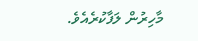މާހިރުން ލަފާކުރެއެވެ.